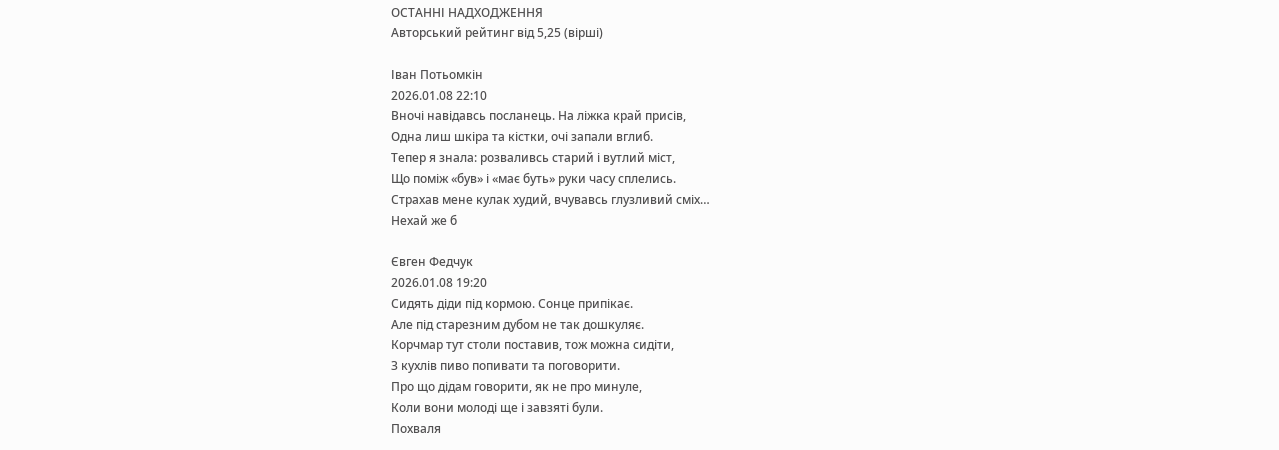ОСТАННІ НАДХОДЖЕННЯ
Авторський рейтинг від 5,25 (вірші)

Іван Потьомкін
2026.01.08 22:10
Вночі навідавсь посланець. На ліжка край присів,
Одна лиш шкіра та кістки, очі запали вглиб.
Тепер я знала: розваливсь старий і вутлий міст,
Що поміж «був» і «має буть» руки часу сплелись.
Страхав мене кулак худий, вчувавсь глузливий сміх…
Нехай же б

Євген Федчук
2026.01.08 19:20
Сидять діди під кормою. Сонце припікає.
Але під старезним дубом не так дошкуляє.
Корчмар тут столи поставив, тож можна сидіти,
З кухлів пиво попивати та поговорити.
Про що дідам говорити, як не про минуле,
Коли вони молоді ще і завзяті були.
Похваля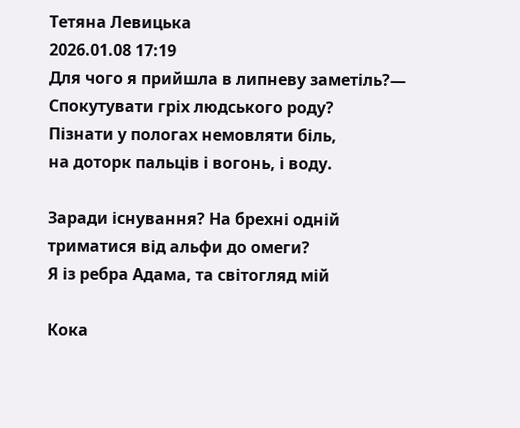Тетяна Левицька
2026.01.08 17:19
Для чого я прийшла в липневу заметіль?—
Спокутувати гріх людського роду?
Пізнати у пологах немовляти біль,
на доторк пальців і вогонь, і воду.

Заради існування? На брехні одній
триматися від альфи до омеги?
Я із ребра Адама, та світогляд мій

Кока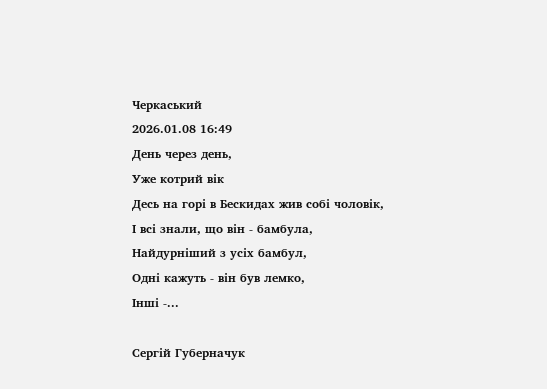Черкаський
2026.01.08 16:49
День через день,
Уже котрий вік
Десь на горі в Бескидах жив собі чоловік,
І всі знали, що він - бамбула,
Найдурніший з усіх бамбул,
Одні кажуть - він був лемко,
Інші -...

Сергій Губерначук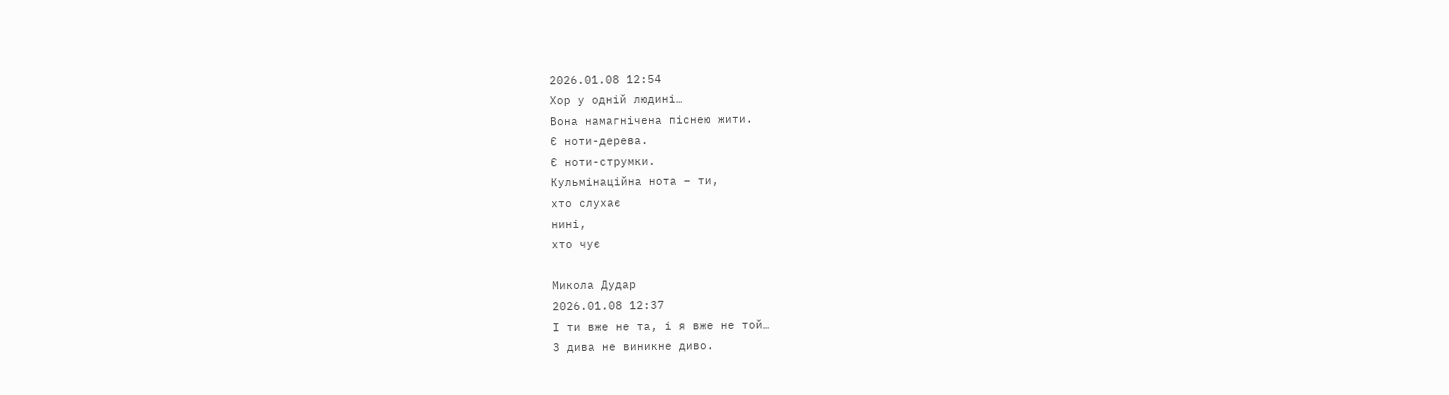2026.01.08 12:54
Хор у одній людині…
Вона намагнічена піснею жити.
Є ноти-дерева.
Є ноти-струмки.
Кульмінаційна нота – ти,
хто слухає
нині,
хто чує

Микола Дудар
2026.01.08 12:37
І ти вже не та, і я вже не той…
З дива не виникне диво.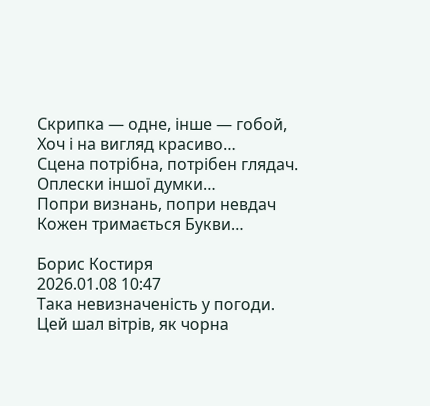Скрипка — одне, інше — гобой,
Хоч і на вигляд красиво…
Сцена потрібна, потрібен глядач.
Оплески іншої думки…
Попри визнань, попри невдач
Кожен тримається Букви…

Борис Костиря
2026.01.08 10:47
Така невизначеність у погоди.
Цей шал вітрів, як чорна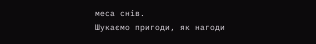меса снів.
Шукаємо пригоди, як нагоди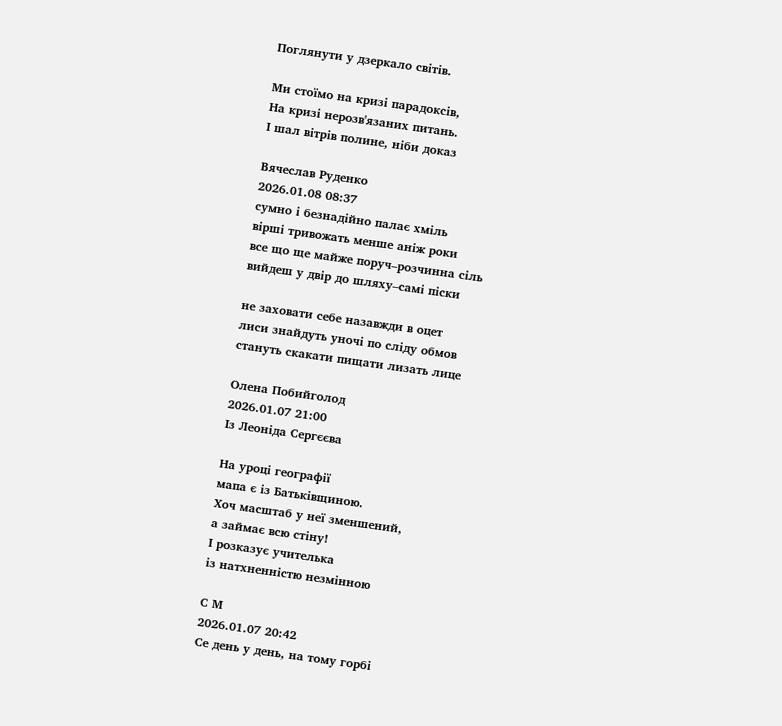Поглянути у дзеркало світів.

Ми стоїмо на кризі парадоксів,
На кризі нерозв'язаних питань.
І шал вітрів полине, ніби доказ

Вячеслав Руденко
2026.01.08 08:37
сумно і безнадійно палає хміль
вірші тривожать менше аніж роки
все що ще майже поруч–розчинна сіль
вийдеш у двір до шляху–самі піски

не заховати себе назавжди в оцет
лиси знайдуть уночі по сліду обмов
стануть скакати пищати лизать лице

Олена Побийголод
2026.01.07 21:00
Із Леоніда Сергєєва

На уроці географії
мапа є із Батьківщиною.
Хоч масштаб у неї зменшений,
а займає всю стіну!
І розказує учителька
із натхненністю незмінною

С М
2026.01.07 20:42
Се день у день, на тому горбі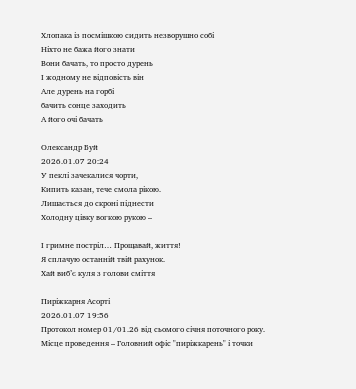Хлопака із посмішкою сидить незворушно собі
Ніхто не бажа його знати
Вони бачать, то просто дурень
І жодному не відповість він
Але дурень на горбі
бачить сонце заходить
А його очі бачать

Олександр Буй
2026.01.07 20:24
У пеклі зачекалися чорти,
Кипить казан, тече смола рікою.
Лишається до скроні піднести
Холодну цівку вогкою рукою –

І гримне постріл… Прощавай, життя!
Я сплачую останній твій рахунок.
Хай виб’є куля з голови сміття

Пиріжкарня Асорті
2026.01.07 19:56
Протокол номер 01/01.26 від сьомого січня поточного року. Місце проведення – Головний офіс "пиріжкарень" і точки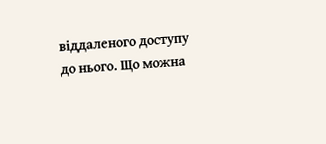віддаленого доступу до нього. Що можна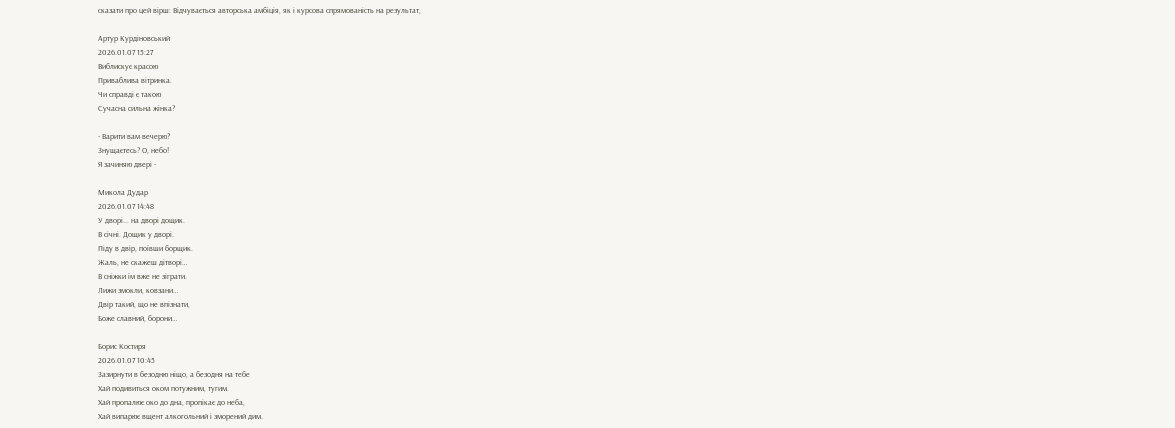сказати про цей вірш: Відчувається авторська амбіція, як і курсова спрямованість на результат,

Артур Курдіновський
2026.01.07 15:27
Виблискує красою
Приваблива вітринка.
Чи справді є такою
Сучасна сильна жінка?

- Варити вам вечерю?
Знущаєтесь? О, небо!
Я зачиняю двері -

Микола Дудар
2026.01.07 14:48
У дворі... на дворі дощик.
В січні. Дощик у дворі.
Піду в двір, поївши борщик.
Жаль, не скажеш дітворі…
В сніжки їм вже не зіграти.
Лижи змокли, ковзани…
Двір такий, що не впізнати,
Боже славний, борони…

Борис Костиря
2026.01.07 10:45
Зазирнути в безодню ніщо, а безодня на тебе
Хай подивиться оком потужним, тугим.
Хай пропалює око до дна, пропікає до неба,
Хай випарює вщент алкогольний і зморений дим.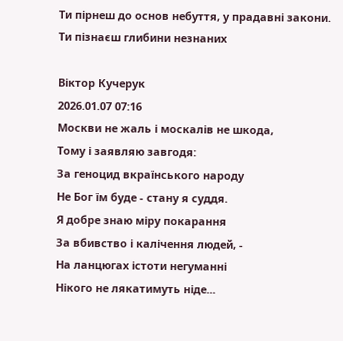Ти пірнеш до основ небуття, у прадавні закони.
Ти пізнаєш глибини незнаних

Віктор Кучерук
2026.01.07 07:16
Москви не жаль і москалів не шкода,
Тому і заявляю завгодя:
За геноцид вкраїнського народу
Не Бог їм буде - стану я суддя.
Я добре знаю міру покарання
За вбивство і калічення людей, -
На ланцюгах істоти негуманні
Нікого не лякатимуть ніде...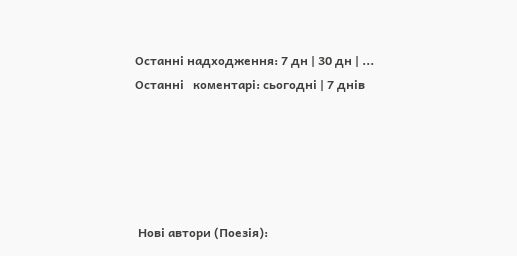Останні надходження: 7 дн | 30 дн | ...
Останні   коментарі: сьогодні | 7 днів





 Нові автори (Поезія):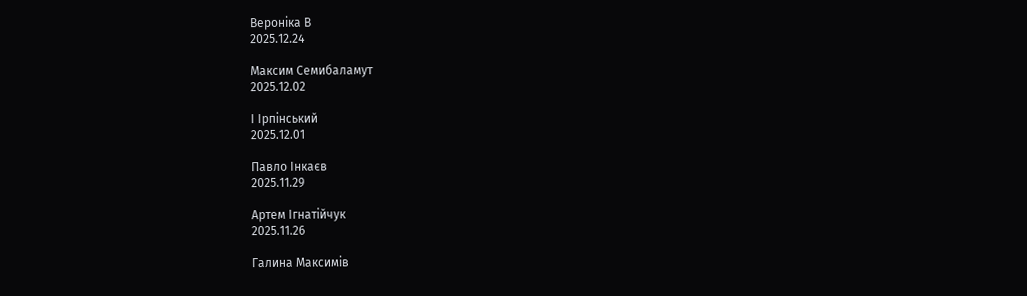Вероніка В
2025.12.24

Максим Семибаламут
2025.12.02

І Ірпінський
2025.12.01

Павло Інкаєв
2025.11.29

Артем Ігнатійчук
2025.11.26

Галина Максимів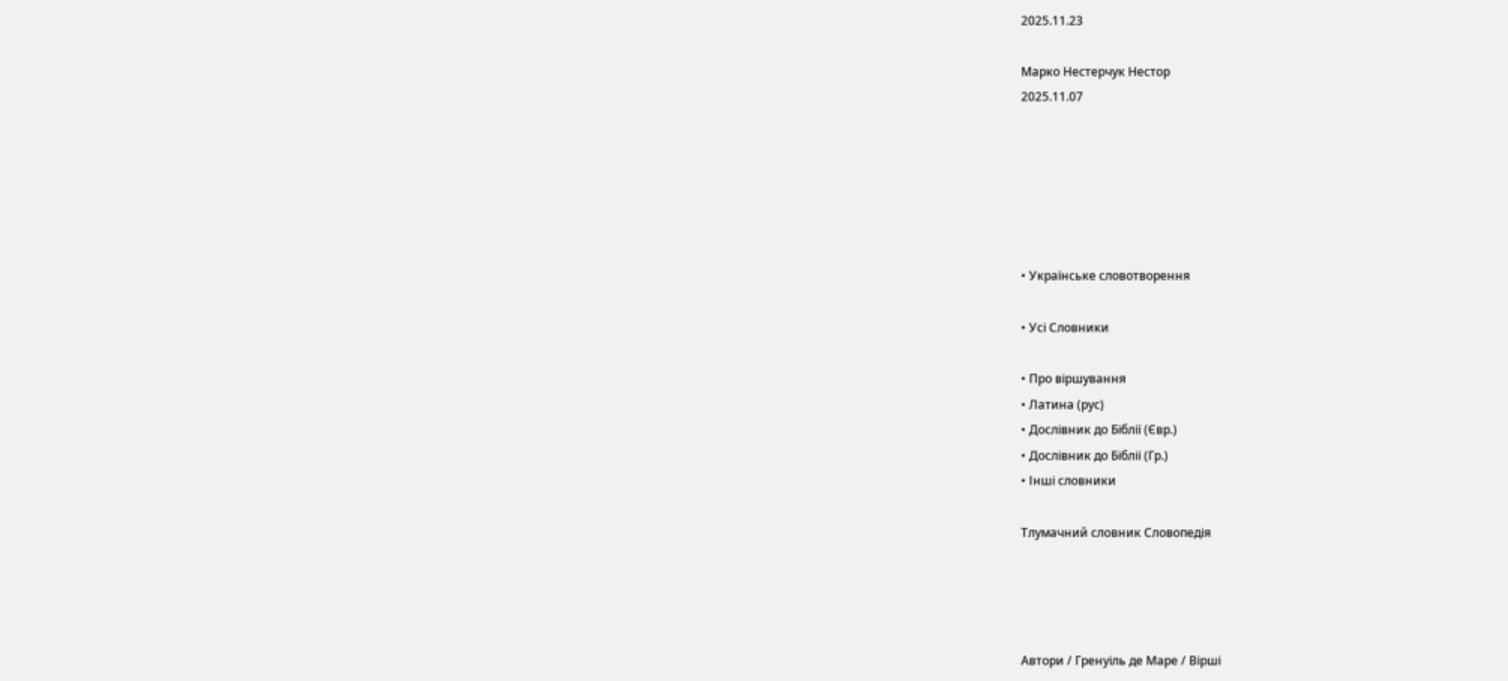2025.11.23

Марко Нестерчук Нестор
2025.11.07






• Українське словотворення

• Усі Словники

• Про віршування
• Латина (рус)
• Дослівник до Біблії (Євр.)
• Дослівник до Біблії (Гр.)
• Інші словники

Тлумачний словник Словопедія




Автори / Гренуіль де Маре / Вірші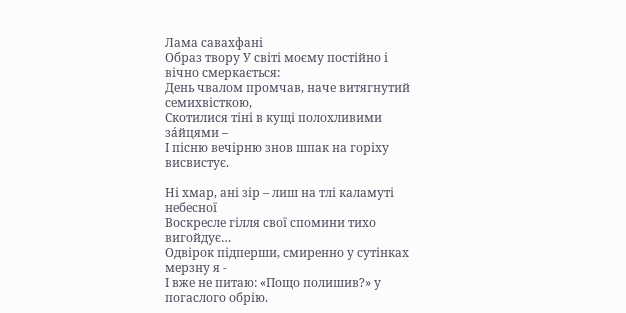Лама савахфані
Образ твору У світі моєму постійно і вічно смеркається:
День чвалом промчав, наче витягнутий семихвісткою,
Скотилися тіні в кущі полохливими зáйцями –
І пісню вечірню знов шпак на горіху висвистує.

Ні хмар, ані зір – лиш на тлі каламуті небесної
Воскресле гілля свої спомини тихо вигойдує…
Одвірок підперши, смиренно у сутінках мерзну я -
І вже не питаю: «Пощо полишив?» у погаслого обрію.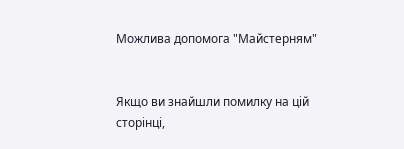Можлива допомога "Майстерням"


Якщо ви знайшли помилку на цiй сторiнцi,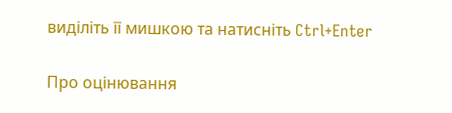видiлiть її мишкою та натисніть Ctrl+Enter

Про оцінювання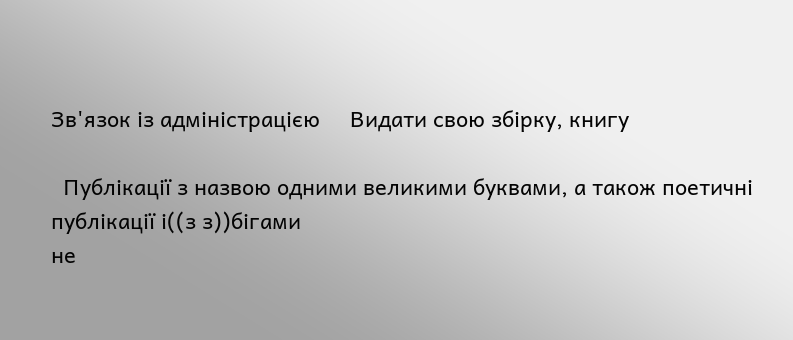Зв'язок із адміністрацією     Видати свою збірку, книгу

  Публікації з назвою одними великими буквами, а також поетичні публікації і((з з))бігами
не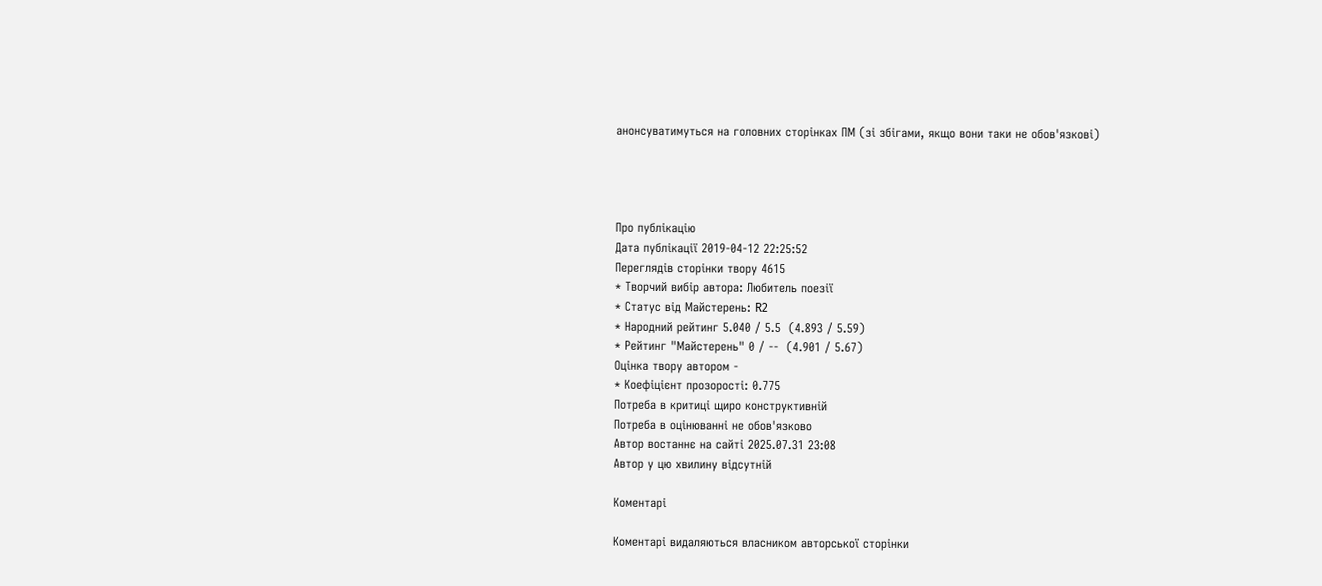анонсуватимуться на головних сторінках ПМ (зі збігами, якщо вони таки не обов'язкові)




Про публікацію
Дата публікації 2019-04-12 22:25:52
Переглядів сторінки твору 4615
* Творчий вибір автора: Любитель поезії
* Статус від Майстерень: R2
* Народний рейтинг 5.040 / 5.5  (4.893 / 5.59)
* Рейтинг "Майстерень" 0 / --  (4.901 / 5.67)
Оцінка твору автором -
* Коефіцієнт прозорості: 0.775
Потреба в критиці щиро конструктивній
Потреба в оцінюванні не обов'язково
Автор востаннє на сайті 2025.07.31 23:08
Автор у цю хвилину відсутній

Коментарі

Коментарі видаляються власником авторської сторінки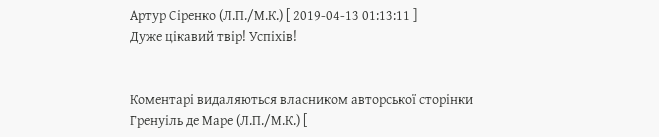Артур Сіренко (Л.П./М.К.) [ 2019-04-13 01:13:11 ]
Дуже цікавий твір! Успіхів!


Коментарі видаляються власником авторської сторінки
Гренуіль де Маре (Л.П./М.К.) [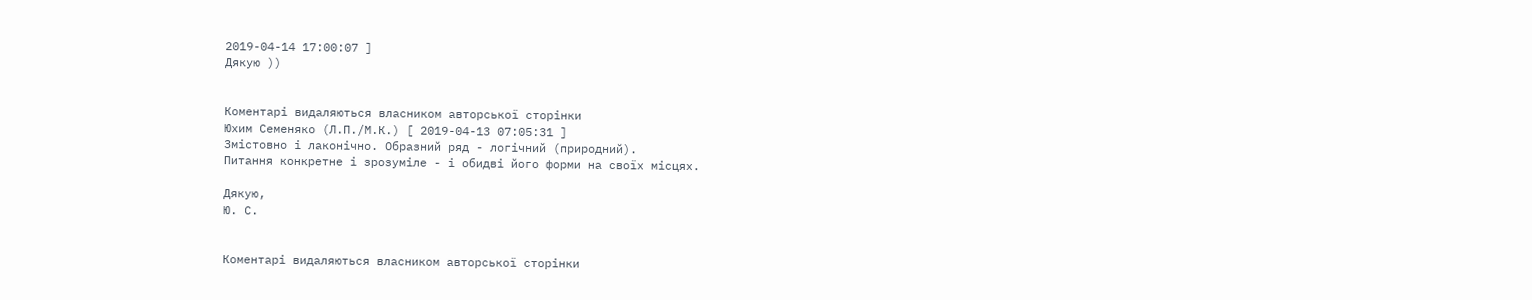2019-04-14 17:00:07 ]
Дякую ))


Коментарі видаляються власником авторської сторінки
Юхим Семеняко (Л.П./М.К.) [ 2019-04-13 07:05:31 ]
Змістовно і лаконічно. Образний ряд - логічний (природний).
Питання конкретне і зрозуміле - і обидві його форми на своїх місцях.

Дякую,
Ю. С.


Коментарі видаляються власником авторської сторінки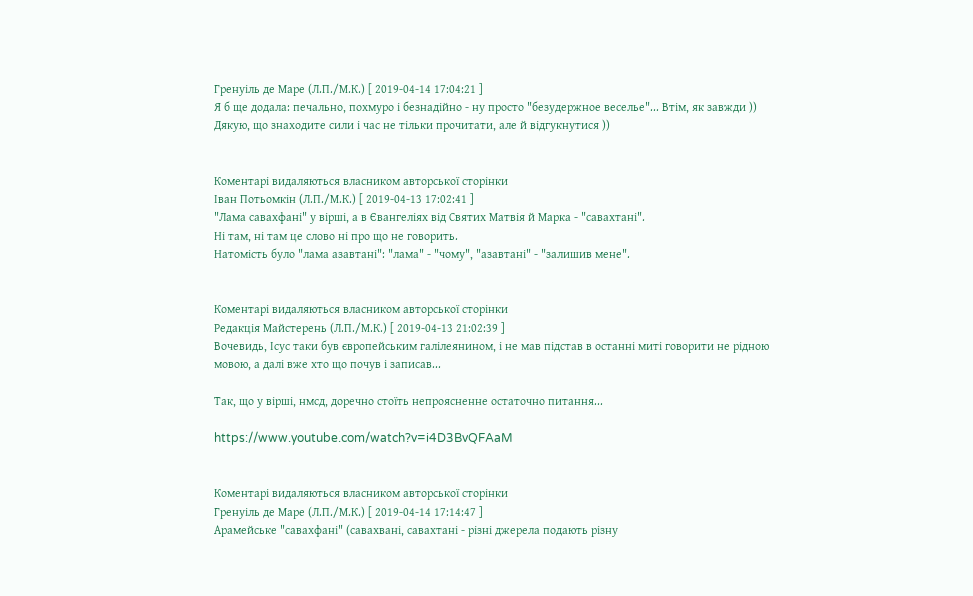Гренуіль де Маре (Л.П./М.К.) [ 2019-04-14 17:04:21 ]
Я б ще додала: печально, похмуро і безнадійно - ну просто "безудержное веселье"... Втім, як завжди ))
Дякую, що знаходите сили і час не тільки прочитати, але й відгукнутися ))


Коментарі видаляються власником авторської сторінки
Іван Потьомкін (Л.П./М.К.) [ 2019-04-13 17:02:41 ]
"Лама савахфані" у вірші, а в Євангеліях від Святих Матвія й Марка - "савахтані".
Ні там, ні там це слово ні про що не говорить.
Натомість було "лама азавтані": "лама" - "чому", "азавтані" - "залишив мене".


Коментарі видаляються власником авторської сторінки
Редакція Майстерень (Л.П./М.К.) [ 2019-04-13 21:02:39 ]
Вочевидь, Ісус таки був європейським галілеянином, і не мав підстав в останні миті говорити не рідною мовою, а далі вже хто що почув і записав...

Так, що у вірші, нмсд, доречно стоїть непроясненне остаточно питання...

https://www.youtube.com/watch?v=i4D3BvQFAaM


Коментарі видаляються власником авторської сторінки
Гренуіль де Маре (Л.П./М.К.) [ 2019-04-14 17:14:47 ]
Арамейське "савахфані" (савахвані, савахтані - різні джерела подають різну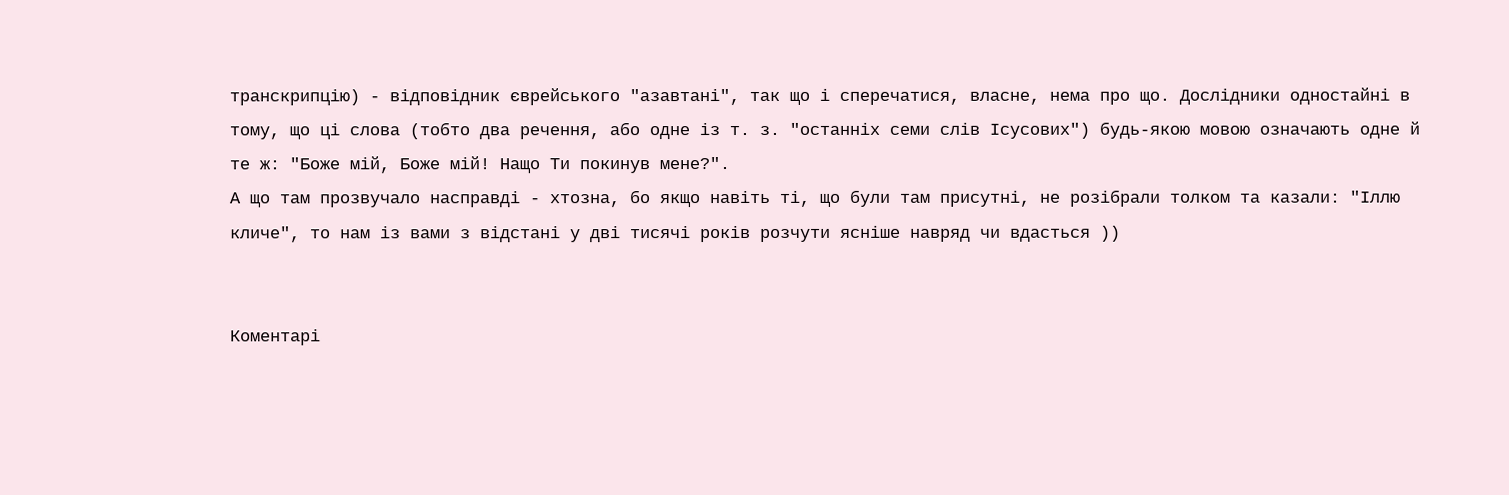транскрипцію) - відповідник єврейського "азавтані", так що і сперечатися, власне, нема про що. Дослідники одностайні в тому, що ці слова (тобто два речення, або одне із т. з. "останніх семи слів Ісусових") будь-якою мовою означають одне й те ж: "Боже мій, Боже мій! Нащо Ти покинув мене?".
А що там прозвучало насправді - хтозна, бо якщо навіть ті, що були там присутні, не розібрали толком та казали: "Іллю кличе", то нам із вами з відстані у дві тисячі років розчути ясніше навряд чи вдасться ))


Коментарі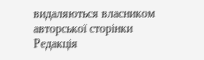видаляються власником авторської сторінки
Редакція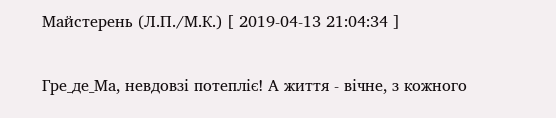Майстерень (Л.П./М.К.) [ 2019-04-13 21:04:34 ]

Гре_де_Ма, невдовзі потепліє! А життя - вічне, з кожного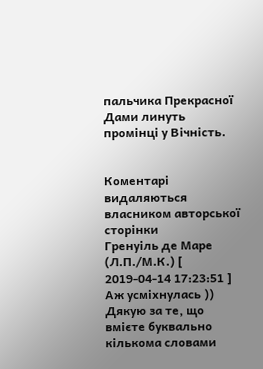пальчика Прекрасної Дами линуть промінці у Вічність.


Коментарі видаляються власником авторської сторінки
Гренуіль де Маре (Л.П./М.К.) [ 2019-04-14 17:23:51 ]
Аж усміхнулась ))
Дякую за те, що вмієте буквально кількома словами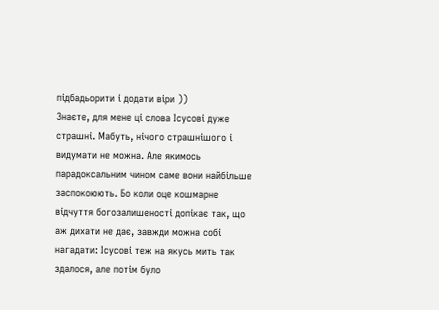підбадьорити і додати віри ))
Знаєте, для мене ці слова Ісусові дуже страшні. Мабуть, нічого страшнішого і видумати не можна. Але якимось парадоксальним чином саме вони найбільше заспокоюють. Бо коли оце кошмарне відчуття богозалишеності допікає так, що аж дихати не дає, завжди можна собі нагадати: Ісусові теж на якусь мить так здалося, але потім було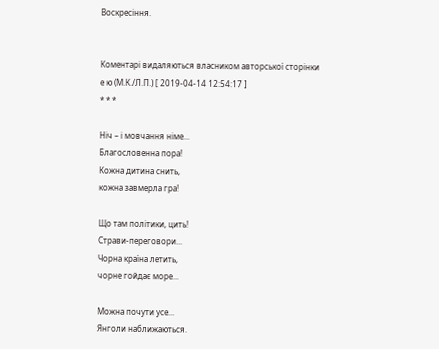Воскресіння.


Коментарі видаляються власником авторської сторінки
е ю (М.К./Л.П.) [ 2019-04-14 12:54:17 ]
* * *

Ніч – і мовчання німе...
Благословенна пора!
Кожна дитина снить,
кожна завмерла гра!

Що там політики, цить!
Страви-переговори...
Чорна країна летить,
чорне гойдає море...

Можна почути усе...
Янголи наближаються.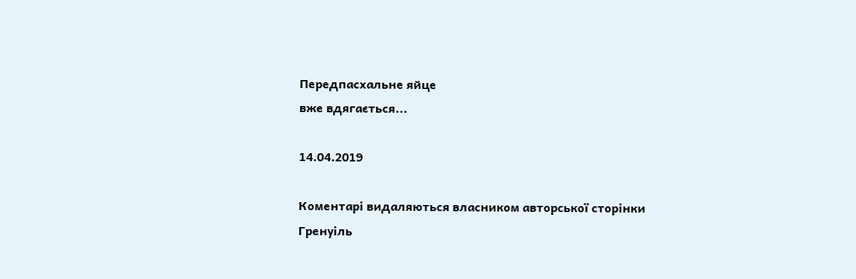Передпасхальне яйце
вже вдягається...

14.04.2019

Коментарі видаляються власником авторської сторінки
Гренуіль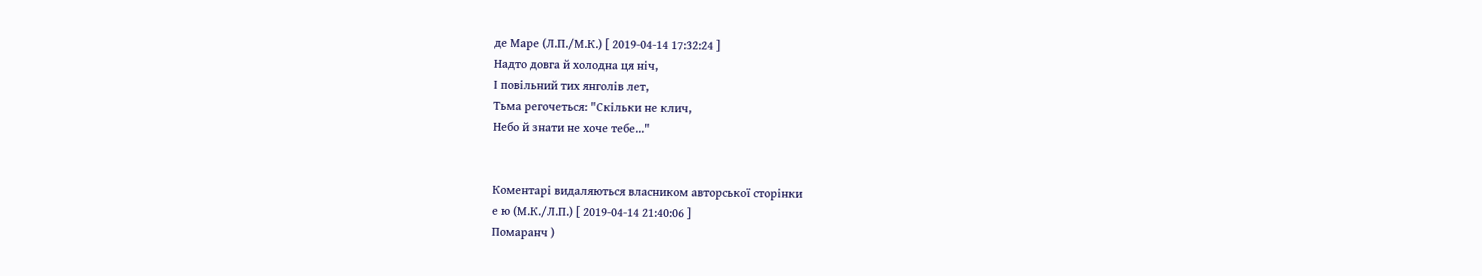де Маре (Л.П./М.К.) [ 2019-04-14 17:32:24 ]
Надто довга й холодна ця ніч,
І повільний тих янголів лет,
Тьма регочеться: "Скільки не клич,
Небо й знати не хоче тебе..."


Коментарі видаляються власником авторської сторінки
е ю (М.К./Л.П.) [ 2019-04-14 21:40:06 ]
Помаранч )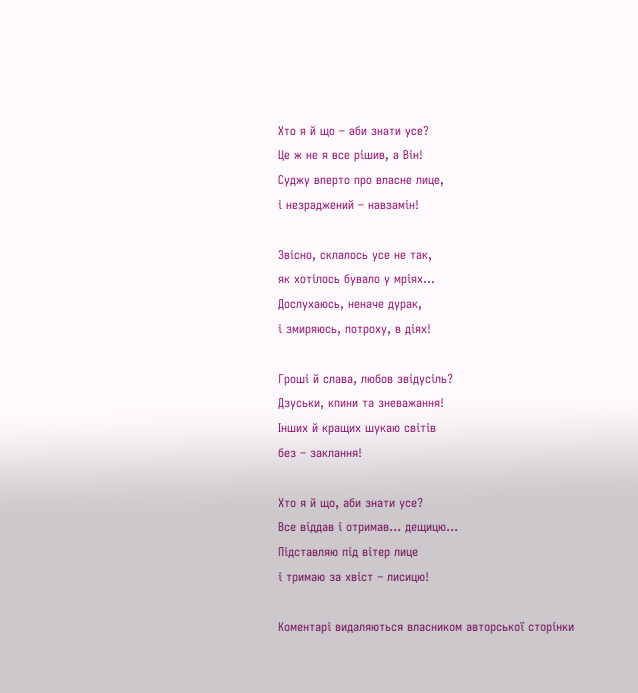Хто я й що – аби знати усе?
Це ж не я все рішив, а Він!
Суджу вперто про власне лице,
і незраджений – навзамін!

Звісно, склалось усе не так,
як хотілось бувало у мріях...
Дослухаюсь, неначе дурак,
і змиряюсь, потроху, в діях!

Гроші й слава, любов звідусіль?
Дзуськи, кпини та зневажання!
Інших й кращих шукаю світів
без – заклання!

Хто я й що, аби знати усе?
Все віддав і отримав... дещицю...
Підставляю під вітер лице
і тримаю за хвіст – лисицю!

Коментарі видаляються власником авторської сторінки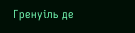Гренуіль де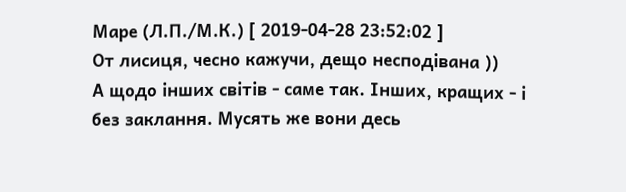Маре (Л.П./М.К.) [ 2019-04-28 23:52:02 ]
От лисиця, чесно кажучи, дещо несподівана ))
А щодо інших світів - саме так. Інших, кращих - і без заклання. Мусять же вони десь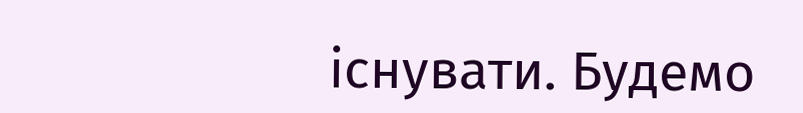існувати. Будемо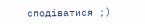сподіватися ;)